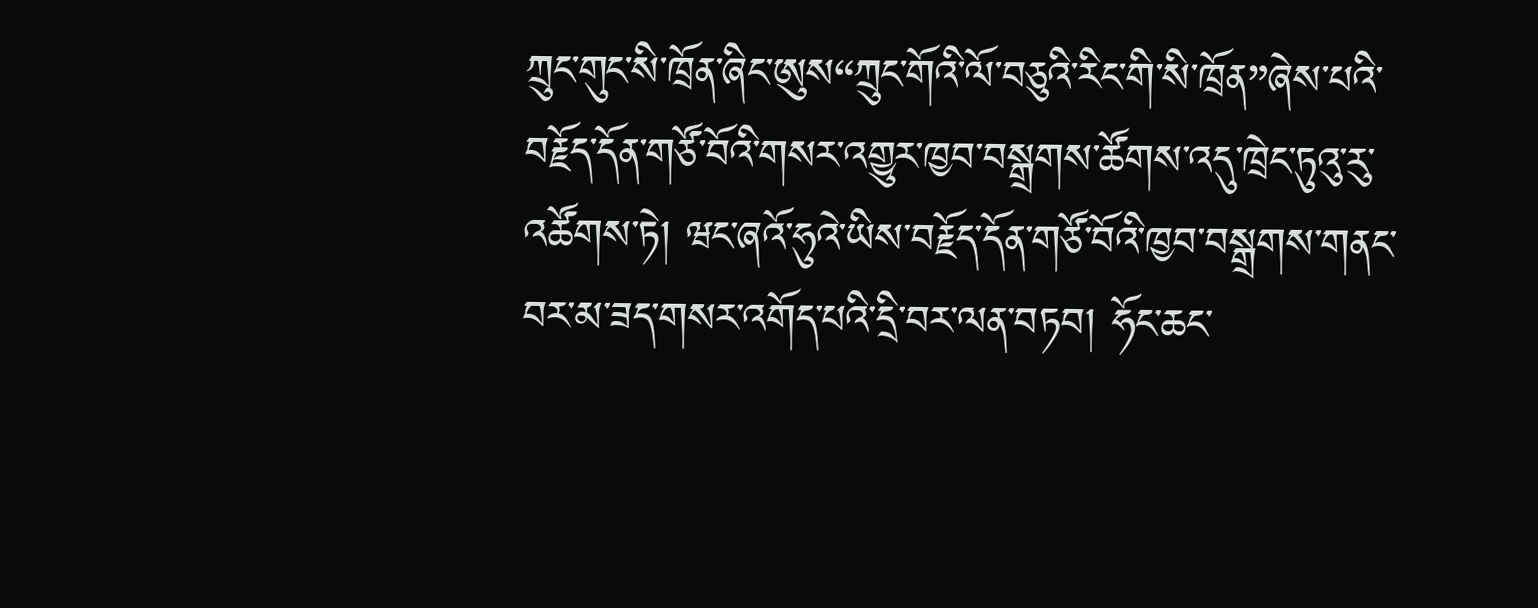ཀྲུང་གུང་སི་ཁྲོན་ཞིང་ཨུས“ཀྲུང་གོའི་ལོ་བཅུའི་རིང་གི་སི་ཁྲོན”ཞེས་པའི་བརྗོད་དོན་གཙོ་བོའི་གསར་འགྱུར་ཁྱབ་བསྒྲགས་ཚོགས་འདུ་ཁྲེང་ཏུའུ་རུ་འཚོགས་ཏེ། ཝང་ཞའོ་ཧུའེ་ཡིས་བརྗོད་དོན་གཙོ་བོའི་ཁྱབ་བསྒྲགས་གནང་བར་མ་ཟད་གསར་འགོད་པའི་དྲི་བར་ལན་བཏབ། ཧོང་ཆང་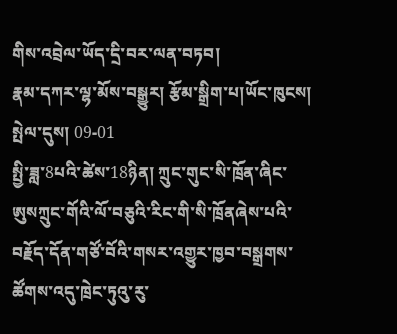གིས་འབྲེལ་ཡོད་དྲི་བར་ལན་བཏབ།
རྣམ་དཀར་ལྷ་མོས་བསྒྱུར། རྩོམ་སྒྲིག་པ།ཡོང་ཁུངས། སྤེལ་དུས། 09-01
སྤྱི་ཟླ་8པའི་ཚེས་18ཉིན། ཀྲུང་གུང་སི་ཁྲོན་ཞིང་ཨུསཀྲུང་གོའི་ལོ་བཅུའི་རིང་གི་སི་ཁྲོནཞེས་པའི་བརྗོད་དོན་གཙོ་བོའི་གསར་འགྱུར་ཁྱབ་བསྒྲགས་ཚོགས་འདུ་ཁྲེང་ཏུའུ་རུ་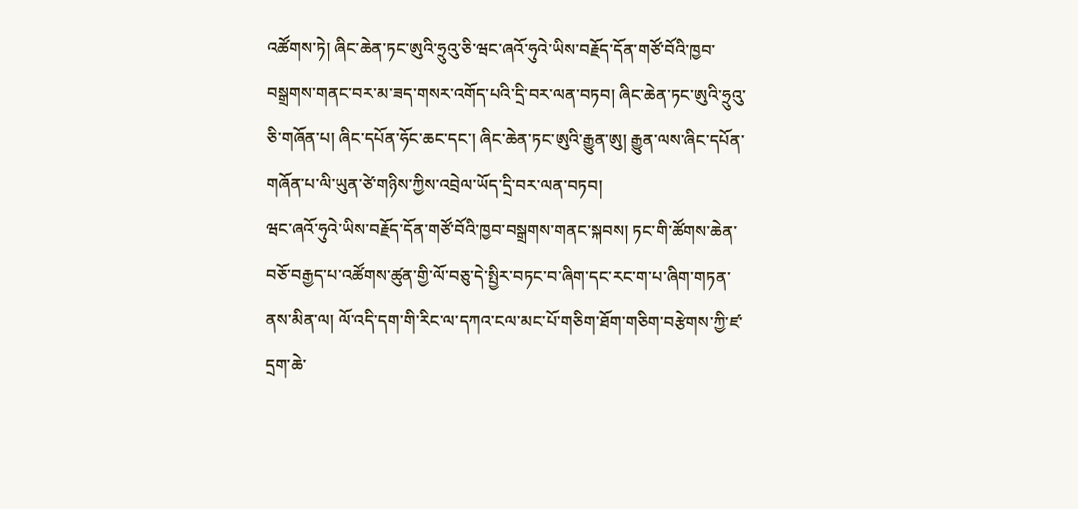འཚོགས་ཏེ། ཞིང་ཆེན་ཏང་ཨུའི་ཧྲུའུ་ཅི་ཝང་ཞའོ་ཧུའེ་ཡིས་བརྗོད་དོན་གཙོ་བོའི་ཁྱབ་བསྒྲགས་གནང་བར་མ་ཟད་གསར་འགོད་པའི་དྲི་བར་ལན་བཏབ། ཞིང་ཆེན་ཏང་ཨུའི་ཧྲུའུ་ཅི་གཞོན་པ། ཞིང་དཔོན་ཧོང་ཆང་དང་། ཞིང་ཆེན་ཏང་ཨུའི་རྒྱུན་ཨུ། རྒྱུན་ལས་ཞིང་དཔོན་གཞོན་པ་ལི་ཡུན་ཙེ་གཉིས་ཀྱིས་འབྲེལ་ཡོད་དྲི་བར་ལན་བཏབ།
ཝང་ཞའོ་ཧུའེ་ཡིས་བརྗོད་དོན་གཙོ་བོའི་ཁྱབ་བསྒྲགས་གནང་སྐབས། ཏང་གི་ཚོགས་ཆེན་བཅོ་བརྒྱད་པ་འཚོགས་ཚུན་གྱི་ལོ་བཅུ་དེ་སྤྱིར་བཏང་བ་ཞིག་དང་རང་ག་པ་ཞིག་གཏན་ནས་མིན་ལ། ལོ་འདི་དག་གི་རིང་ལ་དཀའ་ངལ་མང་པོ་གཅིག་ཐོག་གཅིག་བརྩེགས་ཀྱི་ཛ་དྲག་ཆེ་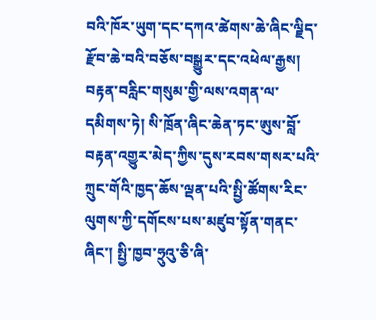བའི་ཁོར་ཡུག་དང་དཀའ་ཚེགས་ཆེ་ཞིང་ལྗིད་རྫོབ་ཆེ་བའི་བཅོས་བསྒྱུར་དང་འཕེལ་རྒྱས། བརྟན་བརླིང་གསུམ་གྱི་ལས་འགན་ལ་དམིགས་ཏེ། སི་ཁྲོན་ཞིང་ཆེན་ཏང་ཨུས་བློ་བརྟན་འགྱུར་མེད་ཀྱིས་དུས་རབས་གསར་པའི་ཀྲུང་གོའི་ཁྱད་ཆོས་ལྡན་པའི་སྤྱི་ཚོགས་རིང་ལུགས་ཀྱི་དགོངས་པས་མཛུབ་སྟོན་གནང་ཞིང་། སྤྱི་ཁྱབ་ཧྲུའུ་ཅི་ཞི་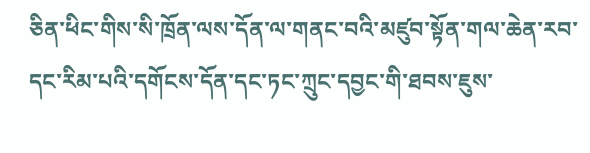ཅིན་ཕིང་གིས་སི་ཁྲོན་ལས་དོན་ལ་གནང་བའི་མཛུབ་སྟོན་གལ་ཆེན་རབ་དང་རིམ་པའི་དགོངས་དོན་དང་ཏང་ཀྲུང་དབྱང་གི་ཐབས་ཇུས་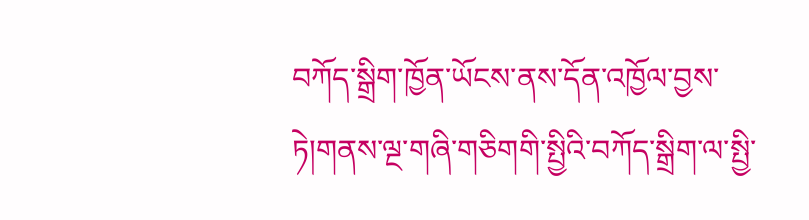བཀོད་སྒྲིག་ཁྱོན་ཡོངས་ནས་དོན་འཁྱོལ་བྱས་ཏེ།གནས་ལྔ་གཞི་གཅིགགི་སྤྱིའི་བཀོད་སྒྲིག་ལ་སྤྱི་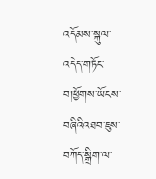འདོམས་སྐུལ་འདེད་གཏོང་བ།ཕྱོགས་ཡོངས་བཞིའིའཐབ་ཇུས་བཀོད་སྒྲིག་ལ་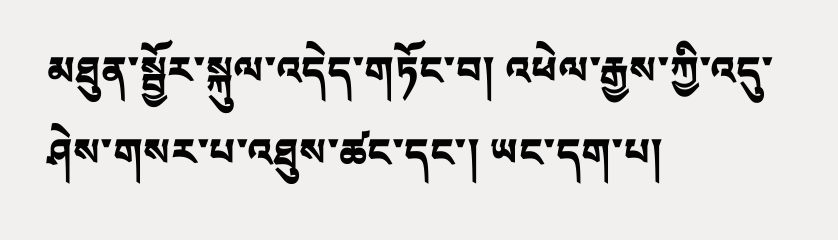མཐུན་སྦྱོར་སྐུལ་འདེད་གཏོང་བ། འཕེལ་རྒྱས་ཀྱི་འདུ་ཤེས་གསར་པ་འཐུས་ཚང་དང་། ཡང་དག་པ།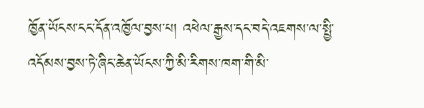ཁྱོན་ཡོངས་ངང་དོན་འཁྱོལ་བྱས་པ། འཕེལ་རྒྱས་དང་བདེ་འཇགས་ལ་སྤྱི་འདོམས་བྱས་ཏེ་ཞིང་ཆེན་ཡོངས་ཀྱི་མི་རིགས་ཁག་གི་མི་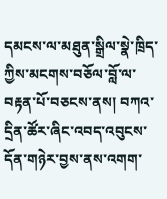དམངས་ལ་མཐུན་སྒྲིལ་སྣེ་ཁྲིད་ཀྱིས་མངགས་བཅོལ་བློ་ལ་བརྟན་པོ་བཅངས་ནས། བཀའ་དྲིན་ཚོར་ཞིང་འབད་འབུངས་དོན་གཉེར་བྱས་ནས་འགག་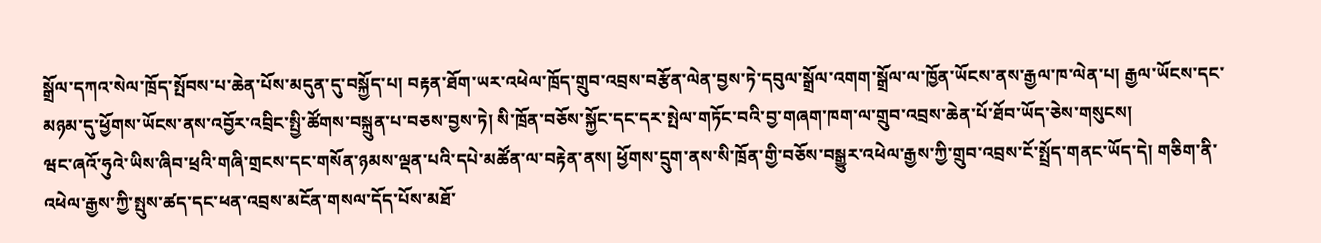སྒྲོལ་དཀའ་སེལ་ཁྲོད་སྤོབས་པ་ཆེན་པོས་མདུན་དུ་བསྐྱོད་པ། བརྟན་ཐོག་ཡར་འཕེལ་ཁྲོད་གྲུབ་འབྲས་བརྩོན་ལེན་བྱས་ཏེ་དབུལ་སྒྲོལ་འགག་སྒྲོལ་ལ་ཁྱོན་ཡོངས་ནས་རྒྱལ་ཁ་ལེན་པ། རྒྱལ་ཡོངས་དང་མཉམ་དུ་ཕྱོགས་ཡོངས་ནས་འབྱོར་འབྲིང་སྤྱི་ཚོགས་བསྐྲུན་པ་བཅས་བྱས་ཏེ། སི་ཁྲོན་བཅོས་སྐྱོང་དང་དར་སྤེལ་གཏོང་བའི་བྱ་གཞག་ཁག་ལ་གྲུབ་འབྲས་ཆེན་པོ་ཐོབ་ཡོད་ཅེས་གསུངས།
ཝང་ཞའོ་ཧུའེ་ཡིས་ཞིབ་ཕྲའི་གཞི་གྲངས་དང་གསོན་ཉམས་ལྡན་པའི་དཔེ་མཚོན་ལ་བརྟེན་ནས། ཕྱོགས་དྲུག་ནས་སི་ཁྲོན་གྱི་བཅོས་བསྒྱུར་འཕེལ་རྒྱས་ཀྱི་གྲུབ་འབྲས་ངོ་སྤྲོད་གནང་ཡོད་དེ། གཅིག་ནི་འཕེལ་རྒྱས་ཀྱི་སྤུས་ཚད་དང་ཕན་འབྲས་མངོན་གསལ་དོད་པོས་མཐོ་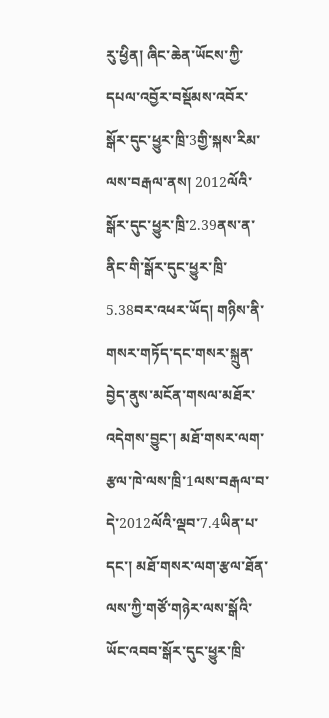རུ་ཕྱིན། ཞིང་ཆེན་ཡོངས་ཀྱི་དཔལ་འབྱོར་བསྡོམས་འབོར་སྒོར་དུང་ཕྱུར་ཁྲི་3གྱི་སྐས་རིམ་ལས་བརྒལ་ནས། 2012ལོའི་སྒོར་དུང་ཕྱུར་ཁྲི་2.39ནས་ན་ནིང་གི་སྒོར་དུང་ཕྱུར་ཁྲི་5.38བར་འཕར་ཡོད། གཉིས་ནི་གསར་གཏོད་དང་གསར་སྐྲུན་བྱེད་ནུས་མངོན་གསལ་མཐོར་འདེགས་བྱུང་། མཐོ་གསར་ལག་རྩལ་ཁེ་ལས་ཁྲི་1ལས་བརྒལ་བ་དེ་2012ལོའི་ལྡབ་7.4ཡིན་པ་དང་། མཐོ་གསར་ལག་རྩལ་ཐོན་ལས་ཀྱི་གཙོ་གཉེར་ལས་སྒོའི་ཡོང་འབབ་སྒོར་དུང་ཕྱུར་ཁྲི་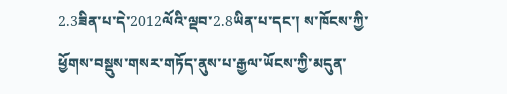2.3ཟིན་པ་དེ་2012ལོའི་ལྡབ་2.8ཡིན་པ་དང་། ས་ཁོངས་ཀྱི་ཕྱོགས་བསྡུས་གསར་གཏོད་ནུས་པ་རྒྱལ་ཡོངས་ཀྱི་མདུན་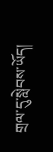གྲལ་དུ་སླེབས་ཡོད།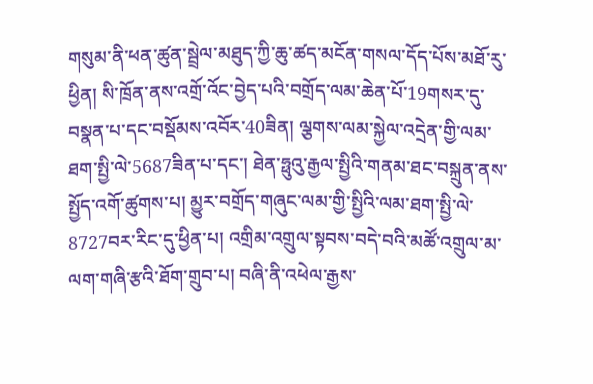གསུམ་ནི་ཕན་ཚུན་སྦྲེལ་མཐུད་ཀྱི་ཆུ་ཚད་མངོན་གསལ་དོད་པོས་མཐོ་རུ་ཕྱིན། སི་ཁྲོན་ནས་འགྲོ་འོང་བྱེད་པའི་བགྲོད་ལམ་ཆེན་པོ་19གསར་དུ་བསྣན་པ་དང་བསྡོམས་འབོར་40ཟིན། ལྕགས་ལམ་སྐྱེལ་འདྲེན་གྱི་ལམ་ཐག་སྤྱི་ལེ་5687ཟིན་པ་དང་། ཐེན་ཧྥུའུ་རྒྱལ་སྤྱིའི་གནམ་ཐང་བསྐྲུན་ནས་སྤྱོད་འགོ་ཚུགས་པ། མྱུར་བགྲོད་གཞུང་ལམ་གྱི་སྤྱིའི་ལམ་ཐག་སྤྱི་ལེ་8727བར་རིང་དུ་ཕྱིན་པ། འགྲིམ་འགྲུལ་སྟབས་བདེ་བའི་མཚོ་འགྲུལ་མ་ལག་གཞི་རྩའི་ཐོག་གྲུབ་པ། བཞི་ནི་འཕེལ་རྒྱས་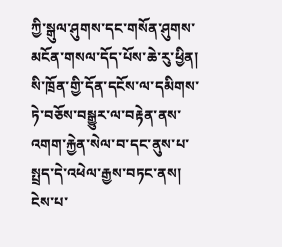ཀྱི་སྒུལ་ཤུགས་དང་གསོན་ཤུགས་མངོན་གསལ་དོད་པོས་ཆེ་རུ་ཕྱིན། སི་ཁྲོན་གྱི་དོན་དངོས་ལ་དམིགས་ཏེ་བཅོས་བསྒྱུར་ལ་བརྟེན་ནས་འགག་རྐྱེན་སེལ་བ་དང་ནུས་པ་སྤྲད་དེ་འཕེལ་རྒྱས་བཏང་ནས། ངེས་པ་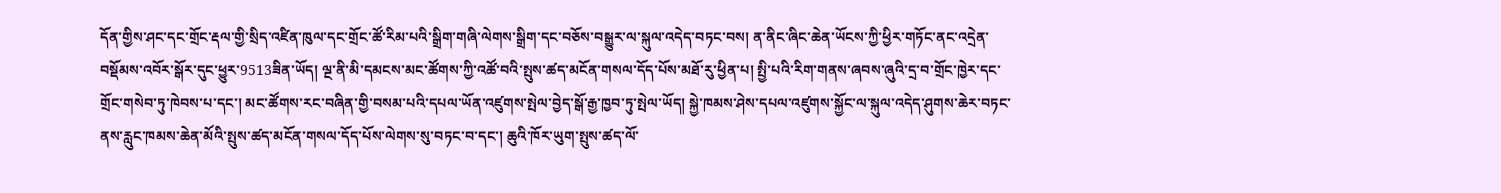དོན་གྱིས་ཤང་དང་གྲོང་རྡལ་གྱི་སྲིད་འཛིན་ཁུལ་དང་གྲོང་ཚོ་རིམ་པའི་སྒྲིག་གཞི་ལེགས་སྒྲིག་དང་བཅོས་བསྒྱུར་ལ་སྐུལ་འདེད་བཏང་བས། ན་ནིང་ཞིང་ཆེན་ཡོངས་ཀྱི་ཕྱིར་གཏོང་ནང་འདྲེན་བསྡོམས་འབོར་སྒོར་དུང་ཕྱུར་9513ཟིན་ཡོད། ལྔ་ནི་མི་དམངས་མང་ཚོགས་ཀྱི་འཚོ་བའི་སྤུས་ཚད་མངོན་གསལ་དོད་པོས་མཐོ་རུ་ཕྱིན་པ། སྤྱི་པའི་རིག་གནས་ཞབས་ཞུའི་དྲ་བ་གྲོང་ཁྱེར་དང་གྲོང་གསེབ་ཏུ་ཁེབས་པ་དང་། མང་ཚོགས་རང་བཞིན་གྱི་བསམ་པའི་དཔལ་ཡོན་འཛུགས་སྤེལ་བྱེད་སྒོ་རྒྱ་ཁྱབ་ཏུ་སྤེལ་ཡོད། སྐྱེ་ཁམས་ཤེས་དཔལ་འཛུགས་སྐྱོང་ལ་སྐུལ་འདེད་ཤུགས་ཆེར་བཏང་ནས་རླུང་ཁམས་ཆེན་མོའི་སྤུས་ཚད་མངོན་གསལ་དོད་པོས་ལེགས་སུ་བཏང་བ་དང་། ཆུའི་ཁོར་ཡུག་སྤུས་ཚད་ལོ་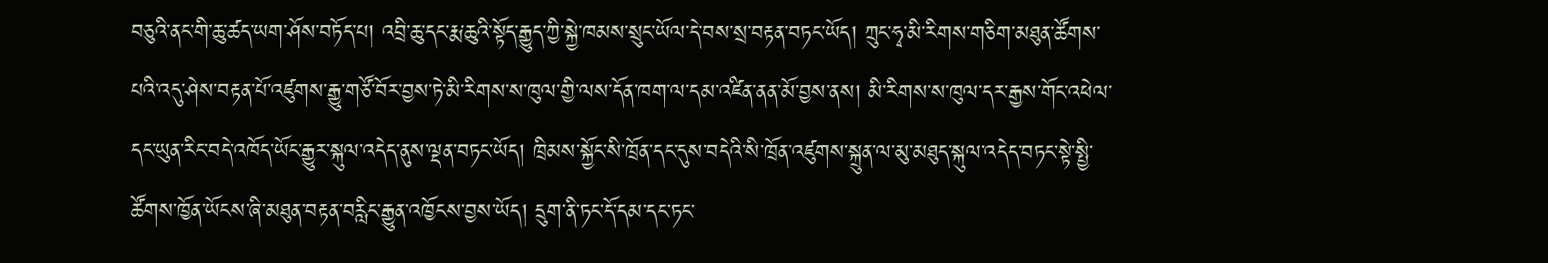བཅུའི་ནང་གི་ཆུ་ཚད་ཡག་ཤོས་བཏོད་པ། འབྲི་ཆུ་དང་རྨ་ཆུའི་སྟོད་རྒྱུད་ཀྱི་སྐྱེ་ཁམས་སྲུང་ཡོལ་དེ་བས་སྲ་བརྟན་བཏང་ཡོད། ཀྲུང་ཧྭ་མི་རིགས་གཅིག་མཐུན་ཚོགས་པའི་འདུ་ཤེས་བརྟན་པོ་འཛུགས་རྒྱུ་གཙོ་བོར་བྱས་ཏེ་མི་རིགས་ས་ཁུལ་གྱི་ལས་དོན་ཁག་ལ་དམ་འཛིན་ནན་མོ་བྱས་ནས། མི་རིགས་ས་ཁུལ་དར་རྒྱས་གོང་འཕེལ་དང་ཡུན་རིང་བདེ་འཁོད་ཡོང་རྒྱུར་སྐུལ་འདེད་ནུས་ལྡན་བཏང་ཡོད། ཁྲིམས་སྐྱོང་སི་ཁྲོན་དང་དུས་བདེའི་སི་ཁྲོན་འཛུགས་སྐྲུན་ལ་མུ་མཐུད་སྐུལ་འདེད་བཏང་སྟེ་སྤྱི་ཚོགས་ཁྱོན་ཡོངས་ཞི་མཐུན་བརྟན་བརླིང་རྒྱུན་འཁྱོངས་བྱས་ཡོད། དྲུག་ནི་ཏང་དོ་དམ་དང་ཏང་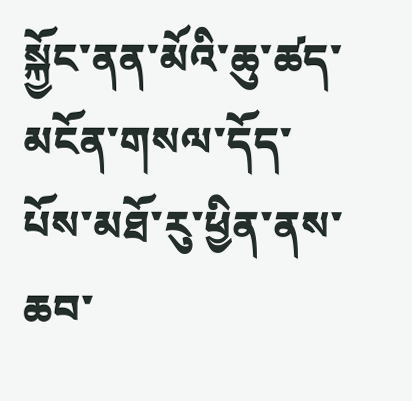སྐྱོང་ནན་མོའི་ཆུ་ཚད་མངོན་གསལ་དོད་པོས་མཐོ་རུ་ཕྱིན་ནས་ཆབ་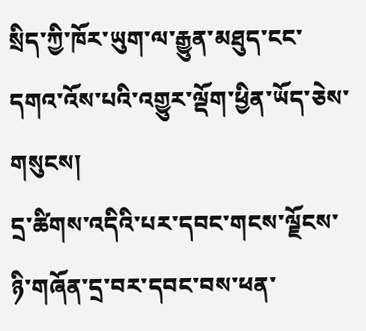སྲིད་ཀྱི་ཁོར་ཡུག་ལ་རྒྱུན་མཐུད་ངང་དགའ་འོས་པའི་འགྱུར་ལྡོག་ཕྱིན་ཡོད་ཅེས་གསུངས།
དྲ་ཚིགས་འདིའི་པར་དབང་གངས་ལྗོངས་ཉི་གཞོན་དྲ་བར་དབང་བས་ཕན་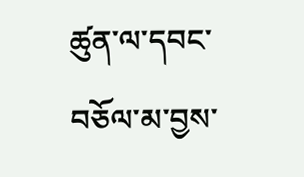ཚུན་ལ་དབང་བཅོལ་མ་བྱས་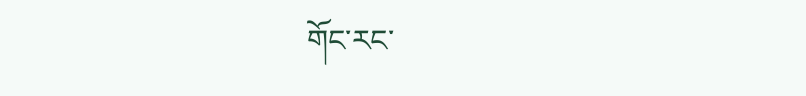གོང་རང་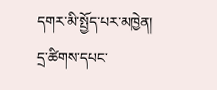དགར་མི་སྤྱོད་པར་མཁྱེན།
དྲ་ཚིགས་དཔང་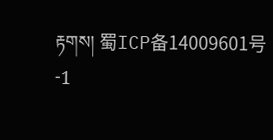རྟགས། 蜀ICP备14009601号-1